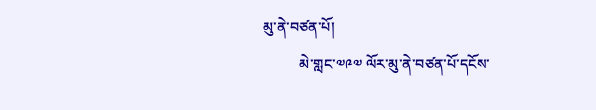མུ་ནེ་བཙན་པོ།
          མེ་གླང་༧༩༧ ལོར་མུ་ནེ་བཙན་པོ་དངོས་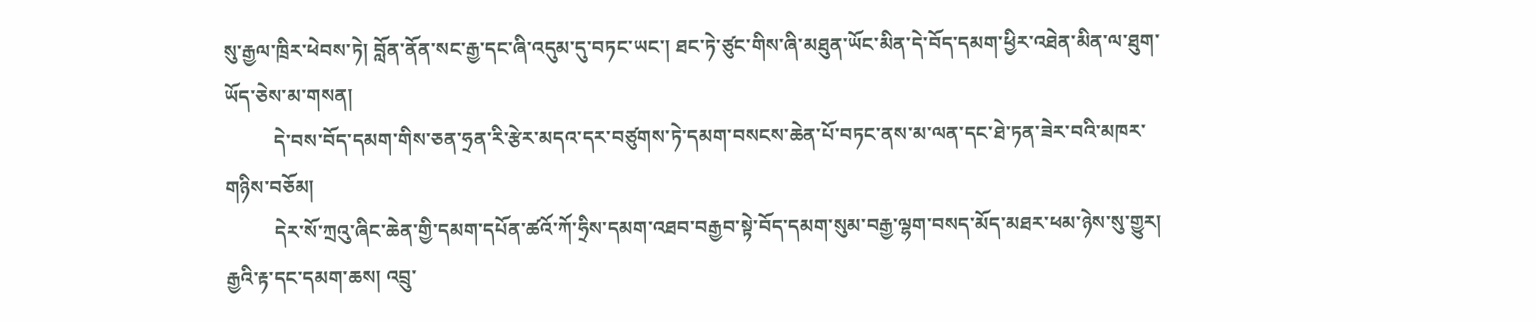སུ་རྒྱལ་ཁྲིར་ཕེབས་ཏེ། བློན་ནོན་སང་རྒྱ་དང་ཞི་འདུམ་དུ་བཏང་ཡང་། ཐང་ཏེ་ཙུང་གིས་ཞི་མཐུན་ཡོང་མིན་དེ་བོད་དམག་ཕྱིར་འཐེན་མིན་ལ་ཐུག་ཡོད་ཅེས་མ་གསན།
          དེ་བས་བོད་དམག་གིས་ཅན་ཧྲན་རི་རྩེར་མདའ་དར་བཙུགས་ཏེ་དམག་བསངས་ཆེན་པོ་བཏང་ནས་མ་ལན་དང་ཐེ་ཏན་ཟེར་བའི་མཁར་གཉིས་བཅོམ།
          དེར་སོ་ཀྲའུ་ཞིང་ཆེན་གྱི་དམག་དཔོན་ཚའོ་ཀོ་ཧྲིས་དམག་འཐབ་བརྒྱབ་སྟེ་བོད་དམག་སུམ་བརྒྱ་ལྷག་བསད་མོད་མཐར་ཕམ་ཉེས་སུ་གྱུར། རྒྱའི་རྟ་དང་དམག་ཆས། འབྲུ་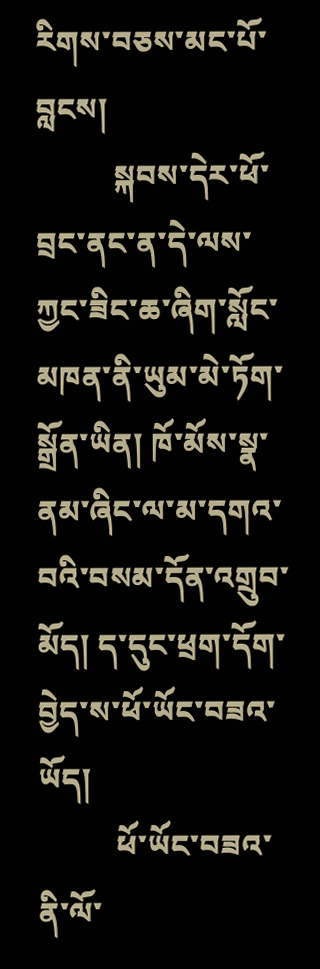རིགས་བཅས་མང་པོ་བླངས།
          སྐབས་དེར་ཕོ་བྲང་ནང་ན་དེ་ལས་ཀྱང་ཟིང་ཆ་ཞིག་སློང་མཁན་ནི་ཡུམ་མེ་ཏོག་སྒྲོན་ཡིན། ཁོ་མོས་སྣ་ནམ་ཞིང་ལ་མ་དགའ་བའི་བསམ་དོན་འགྲུབ་མོད། ད་དུང་ཕྲག་དོག་བྱེད་ས་ཕོ་ཡོང་བཟའ་ཡོད།
          ཕོ་ཡོང་བཟའ་ནི་ལོ་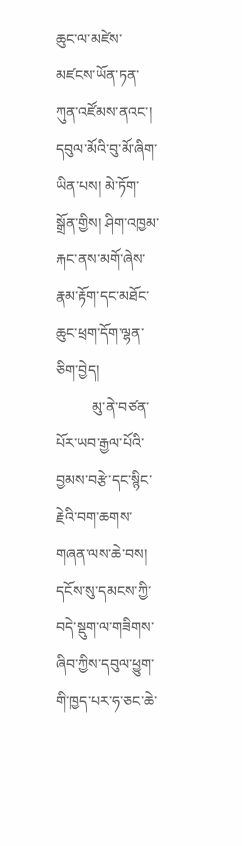ཆུང་ལ་མཛེས་མཛངས་ཡོན་ཏན་ཀུན་འཛོམས་ནའང་། དབུལ་མོའི་བུ་མོ་ཞིག་ཡིན་པས། མེ་ཏོག་སྒྲོན་གྱིས། ཤིག་འཁྱམ་རྐང་ནས་མགོ་ཞེས་རྣམ་རྟོག་དང་མཐོང་ཆུང་ཕྲག་དོག་ལྷན་ཅིག་བྱེད།
          མུ་ནེ་བཙན་པོར་ཡབ་རྒྱལ་པོའི་བྱམས་བརྩེ་དང་སྙིང་རྗེའི་བག་ཆགས་གཞན་ལས་ཆེ་བས། དངོས་སུ་དམངས་ཀྱི་བདེ་སྡུག་ལ་གཟིགས་ཞིབ་ཀྱིས་དབུལ་ཕྱུག་གི་ཁྱད་པར་ཧ་ཅང་ཆེ་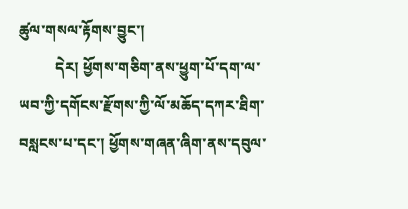ཚུལ་གསལ་རྟོགས་བྱུང་།
          དེར། ཕྱོགས་གཅིག་ནས་ཕྱུག་པོ་དག་ལ་ཡབ་ཀྱི་དགོངས་རྫོགས་ཀྱི་ལོ་མཆོད་དཀར་ཐིག་བསླངས་པ་དང་། ཕྱོགས་གཞན་ཞིག་ནས་དབུལ་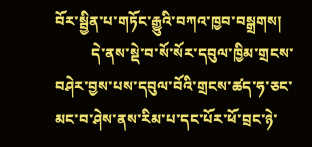བོར་སྦྱིན་པ་གཏོང་རྒྱུའི་བཀའ་ཁྱབ་བསྒྲགས།
          དེ་ནས་སྡེ་བ་སོ་སོར་དབུལ་ཁྱིམ་གྲངས་བཤེར་བྱས་པས་དབུལ་བོའི་གྲངས་ཚད་ཧ་ཅང་མང་བ་ཤེས་ནས་རིམ་པ་དང་པོར་ཕོ་བྲང་ཉེ་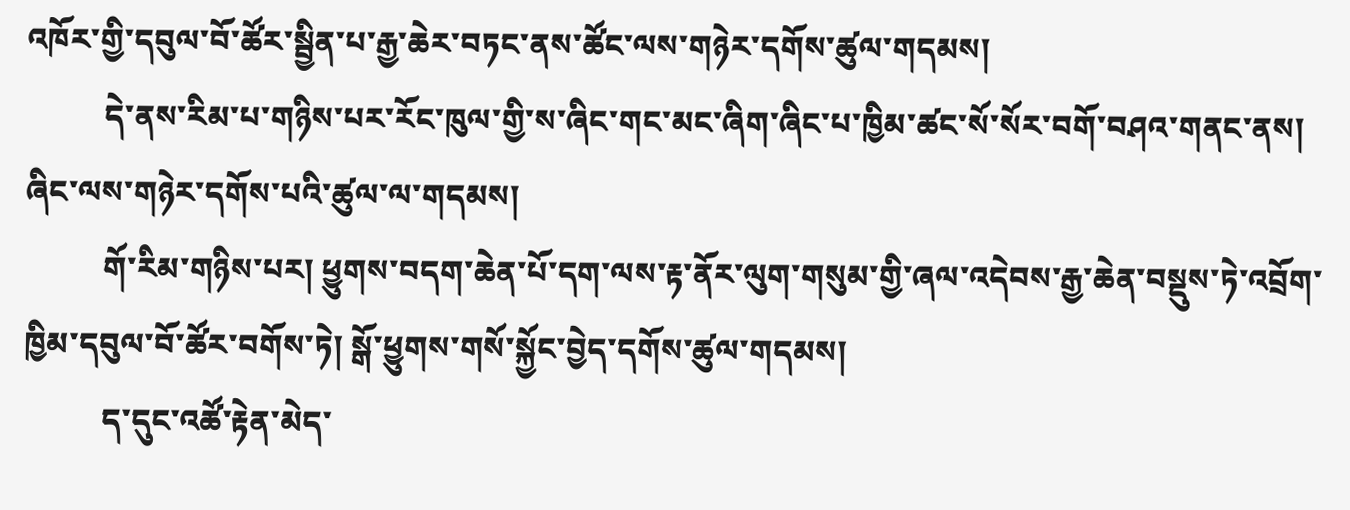འཁོར་གྱི་དབུལ་བོ་ཚོར་སྦྱིན་པ་རྒྱ་ཆེར་བཏང་ནས་ཚོང་ལས་གཉེར་དགོས་ཚུལ་གདམས།
          དེ་ནས་རིམ་པ་གཉིས་པར་རོང་ཁུལ་གྱི་ས་ཞིང་གང་མང་ཞིག་ཞིང་པ་ཁྱིམ་ཚང་སོ་སོར་བགོ་བཤའ་གནང་ནས། ཞིང་ལས་གཉེར་དགོས་པའི་ཚུལ་ལ་གདམས།
          གོ་རིམ་གཉིས་པར། ཕྱུགས་བདག་ཆེན་པོ་དག་ལས་རྟ་ནོར་ལུག་གསུམ་གྱི་ཞལ་འདེབས་རྒྱ་ཆེན་བསྡུས་ཏེ་འབྲོག་ཁྱིམ་དབུལ་བོ་ཚོར་བགོས་ཏེ། སྒོ་ཕྱུགས་གསོ་སྐྱོང་བྱེད་དགོས་ཚུལ་གདམས།
          ད་དུང་འཚོ་རྟེན་མེད་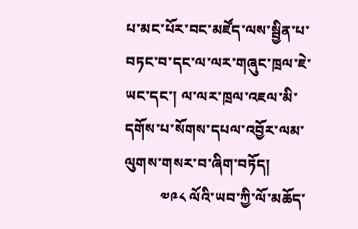པ་མང་པོར་བང་མཛོད་ལས་སྦྱིན་པ་བཏང་བ་དང་ལ་ལར་གཞུང་ཁྲལ་ཇེ་ཡང་དང་། ལ་ལར་ཁྲལ་འཇལ་མི་དགོས་པ་སོགས་དཔལ་འབྱོར་ལམ་ལུགས་གསར་བ་ཞིག་བཏོད།
          ༧༩༨ ལོའི་ཡབ་ཀྱི་ལོ་མཆོད་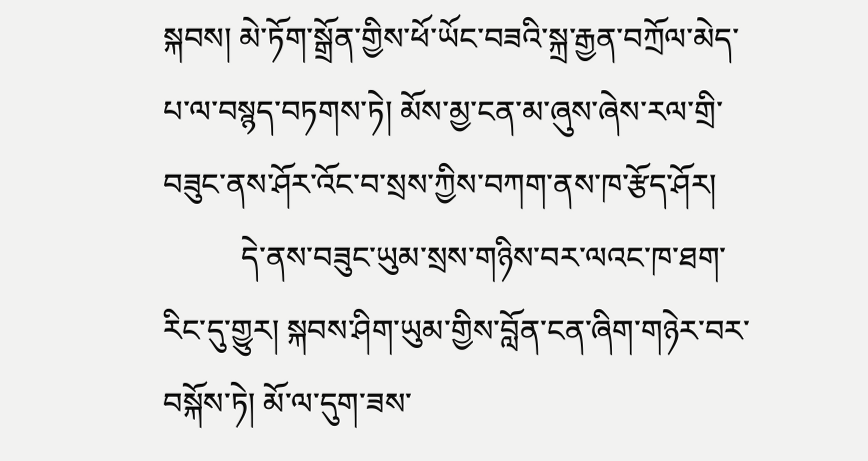སྐབས། མེ་ཏོག་སྒྲོན་གྱིས་ཕོ་ཡོང་བཟའི་སྐྲ་རྒྱན་བཀྲོལ་མེད་པ་ལ་བསྙད་བཏགས་ཏེ། མོས་མྱ་ངན་མ་ཞུས་ཞེས་རལ་གྲི་བཟུང་ནས་ཤོར་འོང་བ་སྲས་ཀྱིས་བཀག་ནས་ཁ་རྩོད་ཤོར།
          དེ་ནས་བཟུང་ཡུམ་སྲས་གཉིས་བར་ལའང་ཁ་ཐག་རིང་དུ་གྱུར། སྐབས་ཤིག་ཡུམ་གྱིས་བློན་ངན་ཞིག་གཉེར་བར་བསྐོས་ཏེ། མོ་ལ་དུག་ཟས་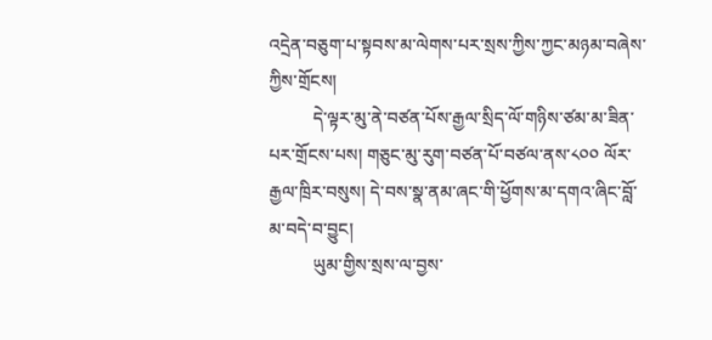འདྲེན་བཅུག་པ་སྟབས་མ་ལེགས་པར་སྲས་ཀྱིས་ཀྱང་མཉམ་བཞེས་ཀྱིས་གྲོངས།
          དེ་ལྟར་མུ་ནེ་བཙན་པོས་རྒྱལ་སྲིད་ལོ་གཉིས་ཙམ་མ་ཟིན་པར་གྲོངས་པས། གཅུང་མུ་རུག་བཙན་པོ་བཙལ་ནས་༨༠༠ ལོར་རྒྱལ་ཁྲིར་བསུས། དེ་བས་སྣ་ནམ་ཞང་གི་ཕྱོགས་མ་དགའ་ཞིང་བློ་མ་བདེ་བ་བྱུང།
          ཡུམ་གྱིས་སྲས་ལ་བྱས་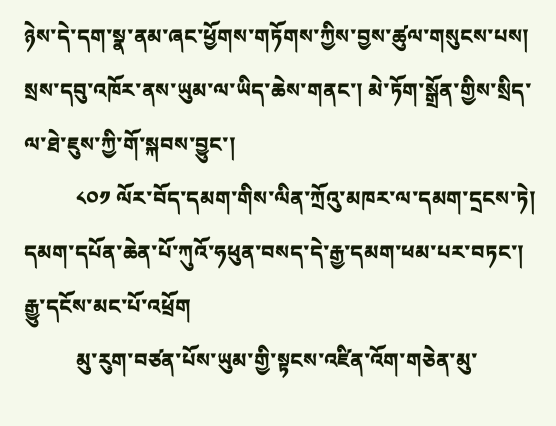ཉེས་དེ་དག་སྣ་ནམ་ཞང་ཕྱོགས་གཏོགས་ཀྱིས་བྱས་ཚུལ་གསུངས་པས། སྲས་དབུ་འཁོར་ནས་ཡུམ་ལ་ཡིད་ཆེས་གནང་། མེ་ཏོག་སྒྲོན་གྱིས་སྲིད་ལ་ཐེ་ཇུས་ཀྱི་གོ་སྐབས་བྱུང་།
          ༨༠༡ ལོར་བོད་དམག་གིས་ལིན་ཀྲོའུ་མཁར་ལ་དམག་དྲངས་ཏེ། དམག་དཔོན་ཆེན་པོ་ཀུའོ་ཧཕུན་བསད་དེ་རྒྱ་དམག་ཕམ་པར་བཏང་། རྒྱུ་དངོས་མང་པོ་འཕྲོག
          མུ་རུག་བཙན་པོས་ཡུམ་གྱི་སྟངས་འཛིན་འོག་གཅེན་མུ་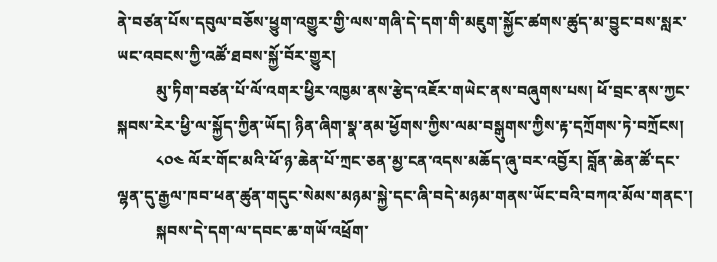ནེ་བཙན་པོས་དབུལ་བཅོས་ཕྱུག་འགྱུར་གྱི་ལས་གཞི་དེ་དག་གི་མཇུག་སྐྱོང་ཚགས་ཚུད་མ་བྱུང་བས་སླར་ཡང་འབངས་ཀྱི་འཚོ་ཐབས་སྐྱོ་བོར་གྱུར།
          མུ་ཏིག་བཙན་པོ་ལོ་འགར་ཕྱིར་འཁྱམ་ནས་རྩེད་འཇོར་གཡེང་ནས་བཞུགས་པས། ཕོ་བྲང་ནས་ཀྱང་སྐབས་རེར་ཕྱི་ལ་སྐྱོད་ཀྱིན་ཡོད། ཉིན་ཞིག་སྣ་ནམ་ཕྱོགས་ཀྱིས་ལམ་བསྒུགས་ཀྱིས་རྟ་དཀྲོགས་ཏེ་བཀྲོངས།
          ༨༠༤ ལོར་གོང་མའི་ཕོ་ཉ་ཆེན་པོ་ཀྲང་ཅན་མྱ་ངན་འདས་མཆོད་ཞུ་བར་འབྱོར། བློན་ཆེན་ཚོ་དང་ལྷན་དུ་རྒྱལ་ཁབ་ཕན་ཚུན་གདུང་སེམས་མཉམ་སྐྱེ་དང་ཞི་བདེ་མཉམ་གནས་ཡོང་བའི་བཀའ་མོལ་གནང་།
          སྐབས་དེ་དག་ལ་དབང་ཆ་གཡོ་འཕྲོག་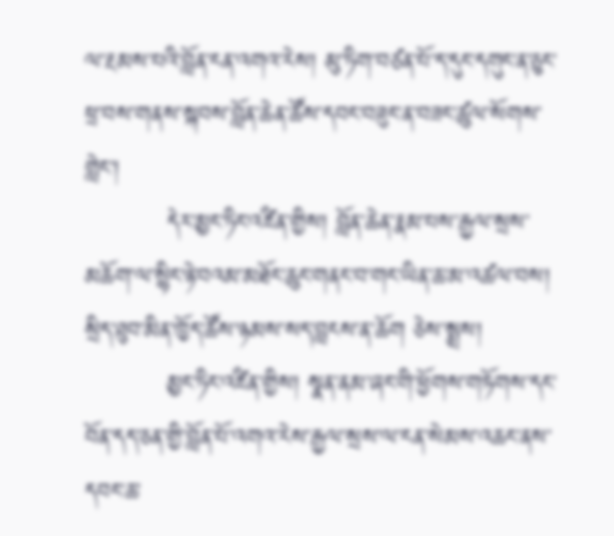ལ་རྔམས་པའི་བློན་ངན་འགའ་རེས། མུ་ཏིག་བཙན་པོ་ད་དུང་དགུང་ན་ཅུང་ཕྲ་བས་གནས་སྐབས་བློན་ཆེན་ཚོས་དབང་བཟུང་ན་བཟང་ཚུལ་སོགས་གླེང་།
          དེར་མྱང་ཏིང་འཛིན་གྱིས། བློན་ཆེན་རྣམ་པས་རྒྱལ་སྲས་མཆོག་ལ་སྙིང་ཉེ་བའམ་མཐོང་ཆུང་གནང་བ་གང་ཡིན་ཆ་མ་འཚལ་བས། སྲིད་ཐུབ་མིན་ཁྱོད་ཚོས་ཉམས་སད་བླངས་ན་ཆོག ཅེས་སྨྲས།
          མྱང་ཏིང་འཛིན་གྱིས། སྣན་ནམ་ཞང་གི་ཕྱོགས་གཏོགས་དང་བོན་དད་ཅན་གྱི་བློན་པོ་འགའ་རེས་རྒྱལ་སྲས་ལ་ངན་སེམས་འཆང་ནས་དབང་ཆ་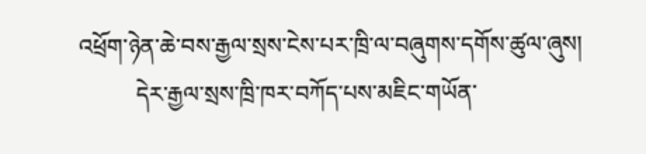འཕྲོག་ཉེན་ཆེ་བས་རྒྱལ་སྲས་ངེས་པར་ཁྲི་ལ་བཞུགས་དགོས་ཚུལ་ཞུས།
          དེར་རྒྱལ་སྲས་ཁྲི་ཁར་བཀོད་པས་མཇིང་གཡོན་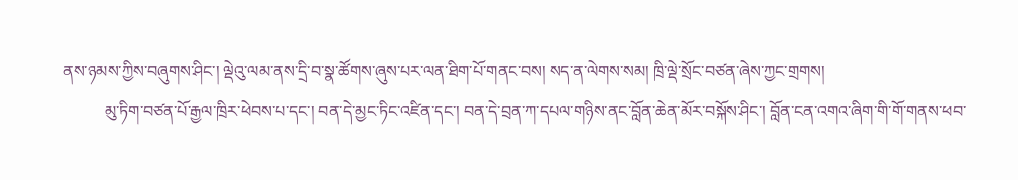ནས་ཉམས་ཀྱིས་བཞུགས་ཤིང་། ལྡེའུ་ལམ་ནས་དྲི་བ་སྣ་ཚོགས་ཞུས་པར་ལན་ཐིག་པོ་གནང་བས། སད་ན་ལེགས་སམ། ཁྲི་ལྡེ་སྲོང་བཙན་ཞེས་ཀྱང་གྲགས།
          མུ་ཏིག་བཙན་པོ་རྒྱལ་ཁྲིར་ཕེབས་པ་དང་། བན་དེ་མྱང་ཏིང་འཛིན་དང་། བན་དེ་བྲན་ཀ་དཔལ་གཉིས་ནང་བློན་ཆེན་མོར་བསྐོས་ཤིང་། བློན་ངན་འགའ་ཞིག་གི་གོ་གནས་ཕབ་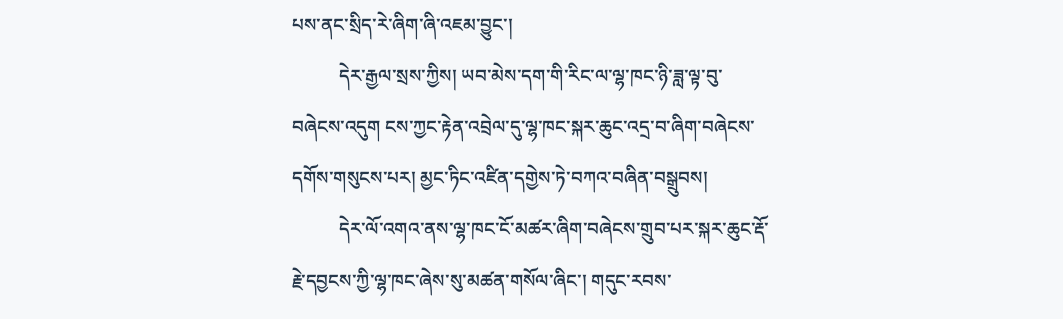པས་ནང་སྲིད་རེ་ཞིག་ཞི་འཇམ་བྱུང་།
          དེར་རྒྱལ་སྲས་ཀྱིས། ཡབ་མེས་དག་གི་རིང་ལ་ལྷ་ཁང་ཉི་ཟླ་ལྟ་བུ་བཞེངས་འདུག ངས་ཀྱང་རྟེན་འབྲེལ་དུ་ལྷ་ཁང་སྐར་ཆུང་འདྲ་བ་ཞིག་བཞེངས་དགོས་གསུངས་པར། མྱང་ཏིང་འཛིན་དགྱེས་ཏེ་བཀའ་བཞིན་བསྒྲུབས།
          དེར་ལོ་འགའ་ནས་ལྷ་ཁང་ངོ་མཚར་ཞིག་བཞེངས་གྲུབ་པར་སྐར་ཆུང་རྡོ་རྗེ་དབྱངས་ཀྱི་ལྷ་ཁང་ཞེས་སུ་མཚན་གསོལ་ཞིང་། གདུང་རབས་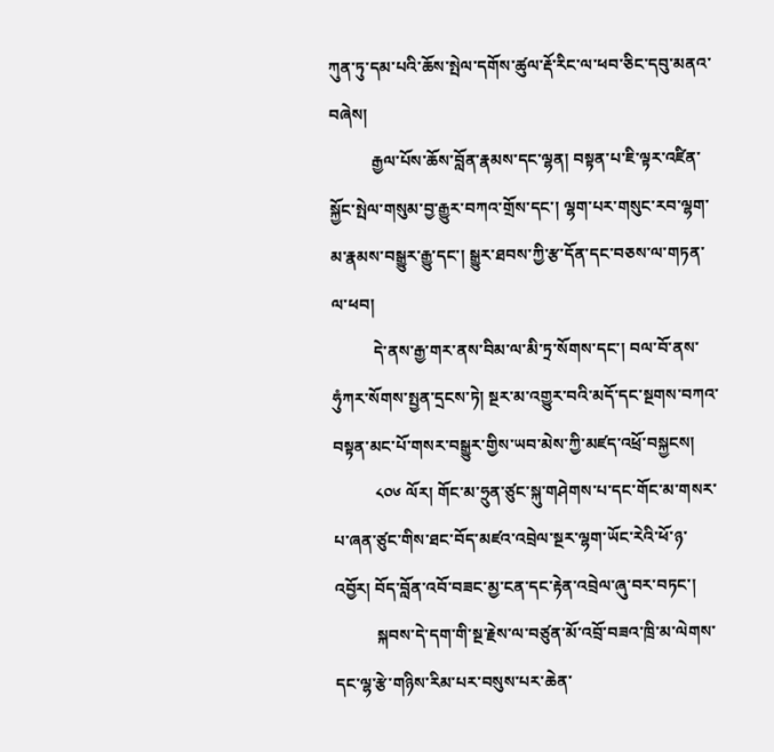ཀུན་ཏུ་དམ་པའི་ཆོས་སྤེལ་དགོས་ཚུལ་རྡོ་རིང་ལ་ཕབ་ཅིང་དབུ་མནའ་བཞེས།
          རྒྱལ་པོས་ཆོས་བློན་རྣམས་དང་ལྷན། བསྟན་པ་ཇི་ལྟར་འཛིན་སྐྱོང་སྤེལ་གསུམ་བྱ་རྒྱུར་བཀའ་གྲོས་དང་། ལྷག་པར་གསུང་རབ་ལྷག་མ་རྣམས་བསྒྱུར་རྒྱུ་དང་། སྒྱུར་ཐབས་ཀྱི་རྩ་དོན་དང་བཅས་ལ་གཏན་ལ་ཕབ།
          དེ་ནས་རྒྱ་གར་ནས་བིམ་ལ་མི་ཏྲ་སོགས་དང་། བལ་བོ་ནས་ཧུཾཀར་སོགས་སྤྱན་དྲངས་ཏེ། སྔར་མ་འགྱུར་བའི་མདོ་དང་སྔགས་བཀའ་བསྟན་མང་པོ་གསར་བསྒྱུར་གྱིས་ཡབ་མེས་ཀྱི་མཛད་འཕྲོ་བསྐྱངས།
          ༨༠༦ ལོར། གོང་མ་ཧྲུན་ཙུང་སྐུ་གཤེགས་པ་དང་གོང་མ་གསར་པ་ཞན་ཙུང་གིས་ཐང་བོད་མཛའ་འབྲེལ་སྔར་ལྷག་ཡོང་རེའི་ཕོ་ཉ་འབྱོར། བོད་བློན་འབོ་བཟང་མྱ་ངན་དང་རྟེན་འབྲེལ་ཞུ་བར་བཏང་།
          སྐབས་དེ་དག་གི་སྔ་རྗེས་ལ་བཙུན་མོ་འབྲོ་བཟའ་ཁྲི་མ་ལེགས་དང་ལྷ་རྩེ་གཉིས་རིམ་པར་བསུས་པར་ཆེན་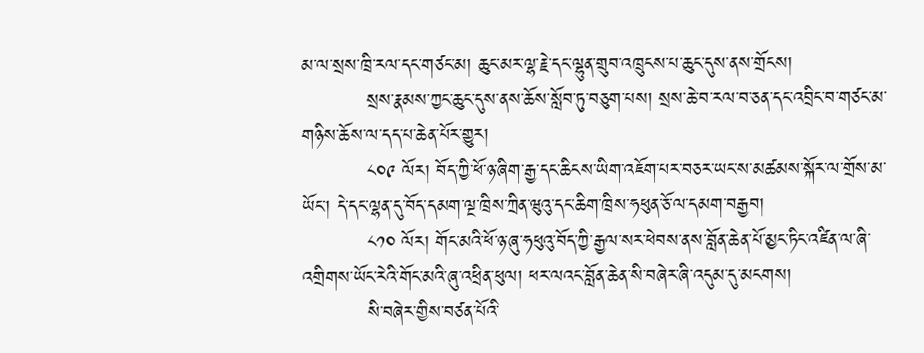མ་ལ་སྲས་ཁྲི་རལ་དང་གཙང་མ། ཆུང་མར་ལྷ་རྗེ་དང་ལྷུན་གྲུབ་འཁྲུངས་པ་ཆུང་དུས་ནས་གྲོངས།
          སྲས་རྣམས་ཀྱང་ཆུང་དུས་ནས་ཆོས་སློབ་ཏུ་བཅུག་པས། སྲས་ཆེ་བ་རལ་བ་ཅན་དང་འབྲིང་བ་གཙང་མ་གཉིས་ཆོས་ལ་དད་པ་ཆེན་པོར་གྱུར།
          ༨༠༩ ལོར། བོད་ཀྱི་ཕོ་ཉ་ཞིག་རྒྱ་དང་ཆིངས་ཡིག་འཇོག་པར་བཅར་ཡང་ས་མཚམས་སྐོར་ལ་གྲོས་མ་ཡོང་། དེ་དང་ལྷན་དུ་བོད་དམག་ལྔ་ཁྲིས་ཀྲིན་ཝུའུ་དང་ཆིག་ཁྲིས་ཧཕུན་ཅོ་ལ་དམག་བརྒྱབ།
          ༨༡༠ ལོར། གོང་མའི་ཕོ་ཉ་ཞུ་ཧཕུའུ་བོད་ཀྱི་རྒྱལ་སར་ཕེབས་ནས་བློན་ཆེན་པོ་མྱང་ཏིང་འཛིན་ལ་ཞི་འགྲིགས་ཡོང་རེའི་གོང་མའི་ཞུ་འཕྲིན་ཕུལ། ཕར་ལའང་བློན་ཆེན་སི་བཞེར་ཞི་འདུམ་དུ་མངགས།
          སི་བཞེར་གྱིས་བཙན་པོའི་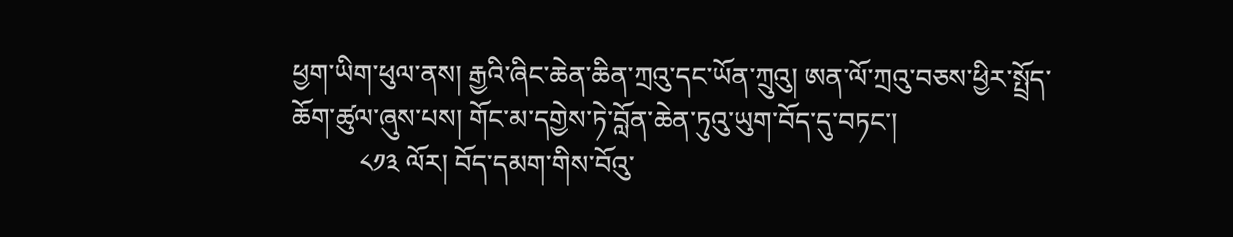ཕྱག་ཡིག་ཕུལ་ནས། རྒྱའི་ཞིང་ཆེན་ཆིན་ཀྲའུ་དང་ཡོན་ཀྲུའུ། ཨན་ལོ་ཀྲའུ་བཅས་ཕྱིར་སྤྲོད་ཆོག་ཚུལ་ཞུས་པས། གོང་མ་དགྱེས་ཏེ་བློན་ཆེན་ཏུའུ་ཡུག་བོད་དུ་བཏང་།
          ༨༡༣ ལོར། བོད་དམག་གིས་བོའུ་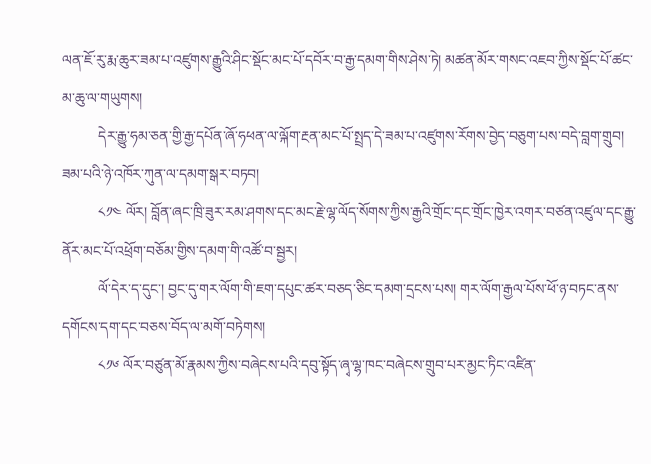ལན་ཇོ་རུ་རྨ་ཆུར་ཟམ་པ་འཛུགས་རྒྱུའི་ཤིང་སྡོང་མང་པོ་དབོར་བ་རྒྱ་དམག་གིས་ཤེས་ཏེ། མཚན་མོར་གསང་འཇབ་ཀྱིས་སྡོང་པོ་ཚང་མ་ཆུ་ལ་གཡུགས།
          དེར་རྒྱུ་ཧམ་ཅན་གྱི་རྒྱ་དཔོན་ཞོ་ཧཕན་ལ་ལྐོག་རྔན་མང་པོ་སྤྲད་དེ་ཟམ་པ་འཛུགས་རོགས་བྱེད་བཅུག་པས་བདེ་བླག་གྲུབ། ཟམ་པའི་ཉེ་འཁོར་ཀུན་ལ་དམག་སྒར་བཏབ།
          ༨༡༤ ལོར། བློན་ཞང་ཁྲི་ཟུར་རམ་ཤགས་དང་མང་རྗེ་ལྷ་ལོད་སོགས་ཀྱིས་རྒྱའི་གྲོང་དང་གྲོང་ཁྱེར་འགར་བཙན་འཛུལ་དང་རྒྱུ་ནོར་མང་པོ་འཕྲོག་བཅོམ་གྱིས་དམག་གི་འཚོ་བ་སྦྱར།
          ལོ་དེར་ད་དུང་། བྱང་དུ་གར་ལོག་གི་ཇག་དཔུང་ཚར་བཅད་ཅིང་དམག་དྲངས་པས། གར་ལོག་རྒྱལ་པོས་ཕོ་ཉ་བཏང་ནས་དགོངས་དག་དང་བཅས་བོད་ལ་མགོ་བཏེགས།
          ༨༡༦ ལོར་བཙུན་མོ་རྣམས་ཀྱིས་བཞེངས་པའི་དབུ་སྟོད་ཞྭ་ལྷ་ཁང་བཞེངས་གྲུབ་པར་མྱང་ཏིང་འཛིན་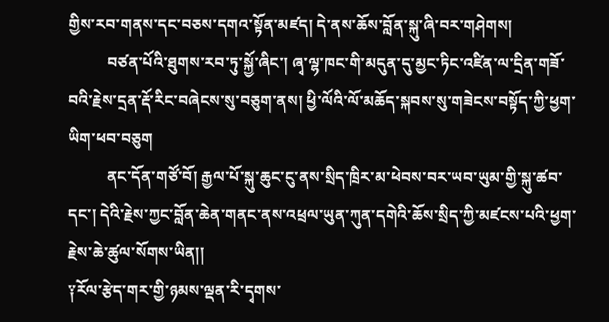གྱིས་རབ་གནས་དང་བཅས་དགའ་སྟོན་མཛད། དེ་ནས་ཆོས་བློན་སྐུ་ཞི་བར་གཤེགས།
          བཙན་པོའི་ཐུགས་རབ་ཏུ་སྐྱོ་ཞིང་། ཞྭ་ལྷ་ཁང་གི་མདུན་དུ་མྱང་ཏིང་འཛིན་ལ་དྲིན་གཟོ་བའི་རྗེས་དྲན་རྡོ་རིང་བཞེངས་སུ་བཅུག་ནས། ཕྱི་ལོའི་ལོ་མཆོད་སྐབས་སུ་གཟེངས་བསྟོད་ཀྱི་ཕྱག་ཡིག་ཕབ་བཅུག
          ནང་དོན་གཙོ་བོ། རྒྱལ་པོ་སྐུ་ཆུང་ངུ་ནས་སྲིད་ཁྲིར་མ་ཕེབས་བར་ཡབ་ཡུམ་གྱི་སྐུ་ཚབ་དང་། དེའི་རྗེས་ཀྱང་བློན་ཆེན་གནང་ནས་འཕྲལ་ཡུན་ཀུན་དགེའི་ཆོས་སྲིད་ཀྱི་མཛངས་པའི་ཕྱག་རྗེས་ཆེ་ཚུལ་སོགས་ཡིན།།
༑རོལ་རྩེད་གར་གྱི་ཉམས་ལྡན་རི་དྭགས་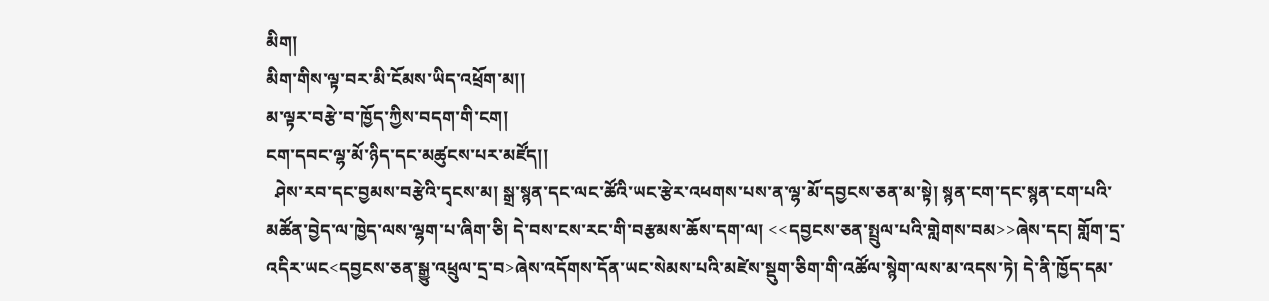མིག།
མིག་གིས་ལྟ་བར་མི་ངོམས་ཡིད་འཕྲོག་མ།།
མ་ལྟར་བརྩེ་བ་ཁྱོད་ཀྱིས་བདག་གི་ངག།
ངག་དབང་ལྷ་མོ་ཉིད་དང་མཚུངས་པར་མཛོད།།
  ཤེས་རབ་དང་བྱམས་བརྩེའི་དྭངས་མ། སྒྲ་སྙན་དང་ལང་ཚོའི་ཡང་རྩེར་འཕགས་པས་ན་ལྷ་མོ་དབྱངས་ཅན་མ་སྟེ། སྙན་ངག་དང་སྙན་ངག་པའི་མཚོན་བྱེད་ལ་ཁྱེད་ལས་ལྷག་པ་ཞིག་ཅི། དེ་བས་ངས་རང་གི་བརྩམས་ཆོས་དག་ལ། <<དབྱངས་ཅན་སྤྲུལ་པའི་གླེགས་བམ>>ཞེས་དང། གློག་དྲ་འདིར་ཡང<དབྱངས་ཅན་སྒྱུ་འཕྲུལ་དྲ་བ>ཞེས་འདོགས་དོན་ཡང་སེམས་པའི་མཛེས་སྡུག་ཅིག་གི་འཚོལ་སྙེག་ལས་མ་འདས་ཏེ། དེ་ནི་ཁྱོད་དམ་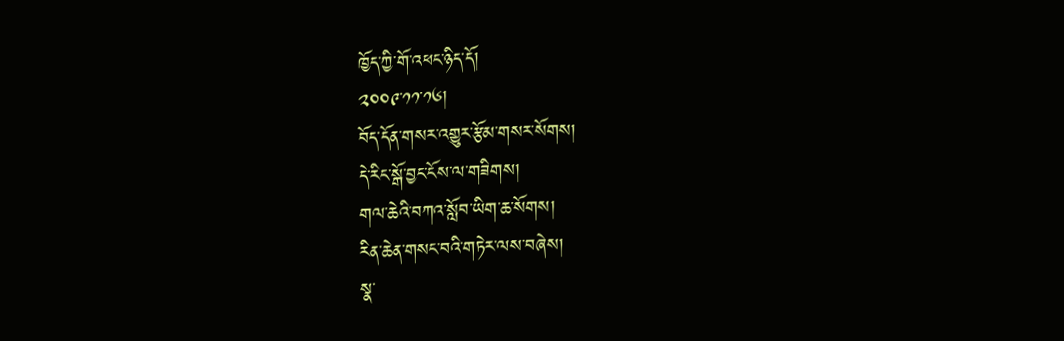ཁྱོད་ཀྱི་གོ་འཕང་ཉིད་དོ།
༢༠༠༩་༡༡་༡༦།
བོད་དོན་གསར་འགྱུར་རྩོམ་གསར་སོགས།
དེ་རིང་སྒོ་བྱང་ངོས་ལ་གཟིགས།
གལ་ཆེའི་བཀའ་སློབ་ཡིག་ཆ་སོགས།
རིན་ཆེན་གསང་བའི་གཏེར་ལས་བཞེས།
སྣ་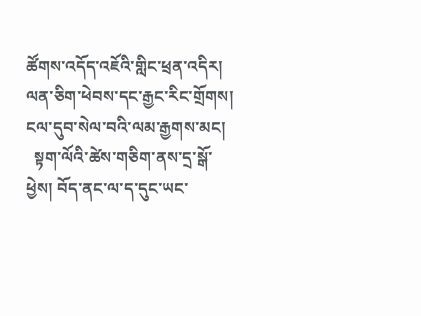ཚོགས་འདོད་འཇོའི་གླིང་ཕྲན་འདིར།
ལན་ཅིག་ཕེབས་དང་རྒྱང་རིང་གྲོགས།
ངལ་དུབ་སེལ་བའི་ལམ་རྒྱགས་མང།
  སྟག་ལོའི་ཚེས་གཅིག་ནས་དྲ་སྒོ་ཕྱེས། བོད་ནང་ལ་ད་དུང་ཡང་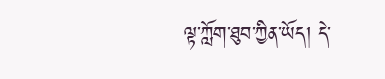ལྟ་ཀློག་ཐུབ་ཀྱིན་ཡོད། དེ་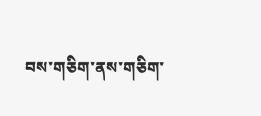བས་གཅིག་ནས་གཅིག་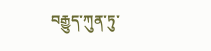བརྒྱུད་ཀུན་ཏུ་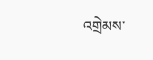འགྲེམས་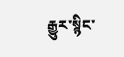རྒྱུར་སྙིང་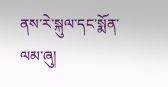ནས་རེ་སྐུལ་དང་སྨོན་ལམ་ཞུ།